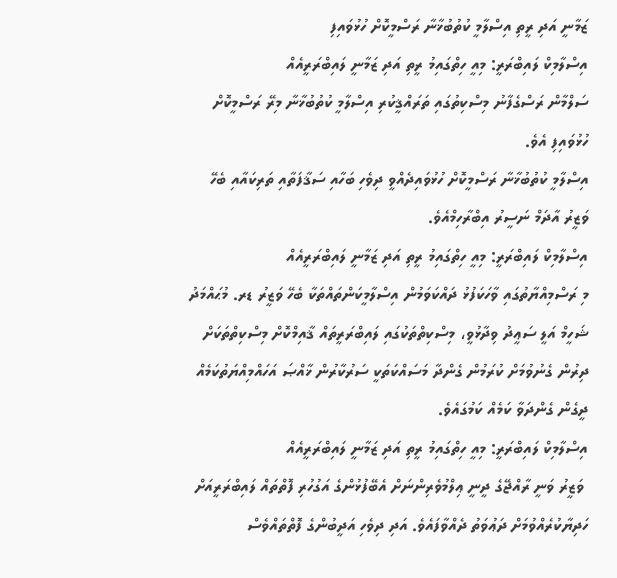ޒަމާނީ އަދި ރީތި އިސްލާމީ ކުތުބުޚާނާ ރަސްމީކޮށް ހުޅުވައިފި
އިސްލާމިކް ލައިބްރަރީ: މިއީ ހިތްގައިމު ރީތި އަދި ޒަމާނީ ލައިބްރަރީއެއް
ސަލްމާން ރަސްގެފާނު މިސްކިތުގައި ތަރައްޤީކުރި އިސްލާމީ ކުތުބުޚާނާ މިރޭ ރަސްމީކޮށް ހުޅުވައިފި އެވެ.
އިސްލާމީ ކުތުބުޚާނާ ރަސްމީކޮށް ހުޅުވައިދެއްވީ ދިވެހި ބަހާއި ސަޤާފަތާއި ތަރިކައާއި ބެހޭ ވަޒީރު އާދަމް ނަސީރު އިބްރާހިމްއެވެ.
އިސްލާމިކް ލައިބްރަރީ: މިއީ ހިތްގައިމު ރީތި އަދި ޒަމާނީ ލައިބްރަރީއެއް
މި ރަސްމިއްޔާތުގައި ވާހަކަފުޅު ދައްކަވަމުން އިސްލާމީކަންތައްތަކާ ބެހޭ ވަޒީރު ޑރ. މުޙައްމަދު ޝަހީމް އަލީ ސަޢީދު ވިދާޅުވީ، މިސްކިތްތަކުގައި ލައިބްރަރީތައް ޤާއިމްކޮށް މިސްކިތްތަކަށް ދިރުން ގެނުވުމަށް ކުރަމުން ގެންދާ މަސައްކަތަކީ ސަރުކާރުން ޚާއްޞަ އަހައްމިއްޔަތުކަމެއް ދީގެން ގެންދަވާ ކަމެއް ކަމުގައެވެ.
އިސްލާމިކް ލައިބްރަރީ: މިއީ ހިތްގައިމު ރީތި އަދި ޒަމާނީ ލައިބްރަރީއެއް
 ވަޒީރު ވަނީ ރާއްޖޭގެ ދީނީ ޢިލްމުވެރިންނަށް އެބޭފުޅުންގެ އަގުހުރި ފޮތްތައް ލައިބްރަރީއަށް ހަދިޔާކުރެއްވުމަށް ދަޢުވަތު ދެއްވާފައެވެ. އަދި ދިވެހި އަދީބުންގެ ފޮތްތައްވެސް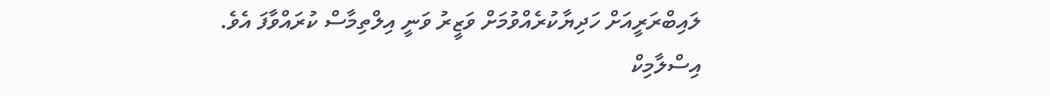ލައިބްރަރީއަށް ހަދިޔާކުރެއްވުމަށް ވަޒީރު ވަނީ އިލްތިމާސް ކުރައްވާފަ އެވެ.
އިސްލާމިކް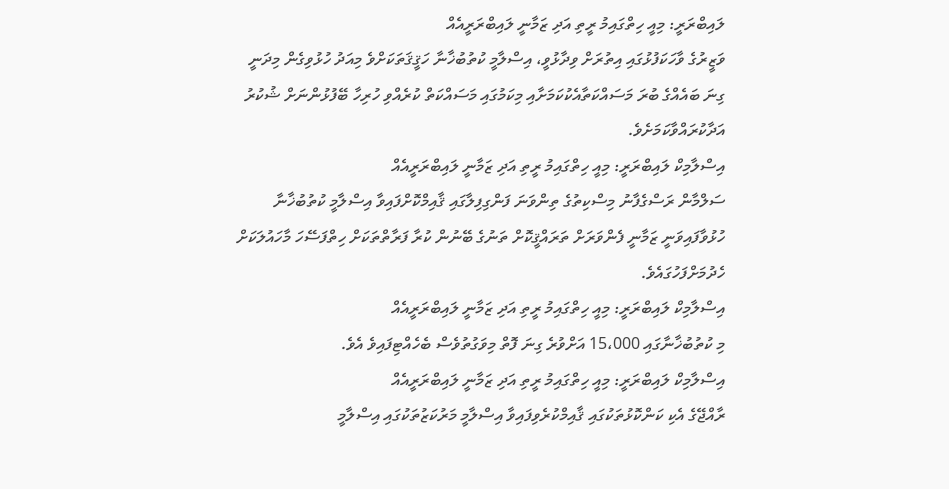ލައިބްރަރީ: މިއީ ހިތްގައިމު ރީތި އަދި ޒަމާނީ ލައިބްރަރީއެއް
ވަޒީރުގެ ވާހަކަފުޅުގައި އިތުރަށް ވިދާޅުވީ، އިސްލާމީ ކުތުބުޚާނާ ހަޤީޤަތަކަށްވެ މިއަދު ހުޅުވިގެން މިދަނީ ގިނަ ބައެއްގެ ބުރަ މަސައްކަތާއެކުކަމަށާއި މިކަމުގައި މަސައްކަތް ކުރެއްވި ހުރިހާ ބޭފުޅުންނަށް ޝުކުރު އަދާކުރައްވާކަމަށެވެ.
އިސްލާމިކް ލައިބްރަރީ: މިއީ ހިތްގައިމު ރީތި އަދި ޒަމާނީ ލައިބްރަރީއެއް
ސަލްމާން ރަސްގެފާނު މިސްކިތުގެ ތިންވަނަ ފަންގިފިލާގައި ޤާއިމްކޮށްފައިވާ އިސްލާމީ ކުތުބުޚާނާ ހުޅުވާފައިވަނީ ޒަމާނީ ފެންވަރަށް ތަރައްޤީކޮށް ތަނުގެ ބޭނުން ކުރާ ފަރާތްތަކަށް ހިތްފަސޭހަ މާހައުލަކަށް ހެދުމަށްފަހުގައެވެ.
އިސްލާމިކް ލައިބްރަރީ: މިއީ ހިތްގައިމު ރީތި އަދި ޒަމާނީ ލައިބްރަރީއެއް
މި ކުތުބުޚާނާގައި 15،000 އަށްވުރެ ގިނަ ފޮތް މިވަގުތުވެސް ބެހެއްޓިފައިވެ އެވެ.
އިސްލާމިކް ލައިބްރަރީ: މިއީ ހިތްގައިމު ރީތި އަދި ޒަމާނީ ލައިބްރަރީއެއް
ރާއްޖޭގެ އެކި ކަންކޮޅުތަކުގައި ޤާއިމްކުރެވިފައިވާ އިސްލާމީ މަރުކަޒުތަކުގައި އިސްލާމީ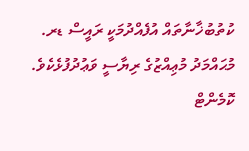ކުތުބުޚާނާތައް އުފެއްދުމަކީ ރައީސް ޑރ. މުޙައްމަދު މުޢިއްޒުގެ ރިޔާސީ ވަޢުދުފުޅެކެވެ.
ކޮމެންޓް